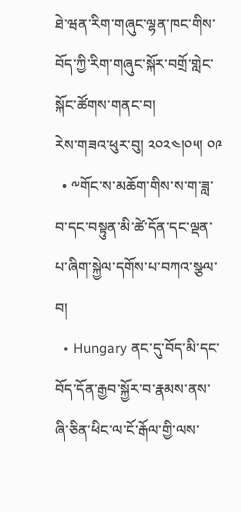ཐེ་ཝན་རིག་གཞུང་ལྷན་ཁང་གིས་བོད་ཀྱི་རིག་གཞུང་སྐོར་བགྲོ་གླེང་སྐོང་ཚོགས་གནང་བ།
རེས་གཟའ་ཕུར་བུ། ༢༠༢༤།༠༥། ༠༩
  • ༸གོང་ས་མཆོག་གིས་ས་ག་ཟླ་བ་དང་བསྟུན་མི་ཚེ་དོན་དང་ལྡན་པ་ཞིག་སྐྱེལ་དགོས་པ་བཀའ་སྩལ་བ།
  • Hungary ནང་དུ་བོད་མི་དང་བོད་དོན་རྒྱབ་སྐྱོར་བ་རྣམས་ནས་ཞི་ཅིན་ཕིང་ལ་ངོ་རྒོལ་གྱི་ལས་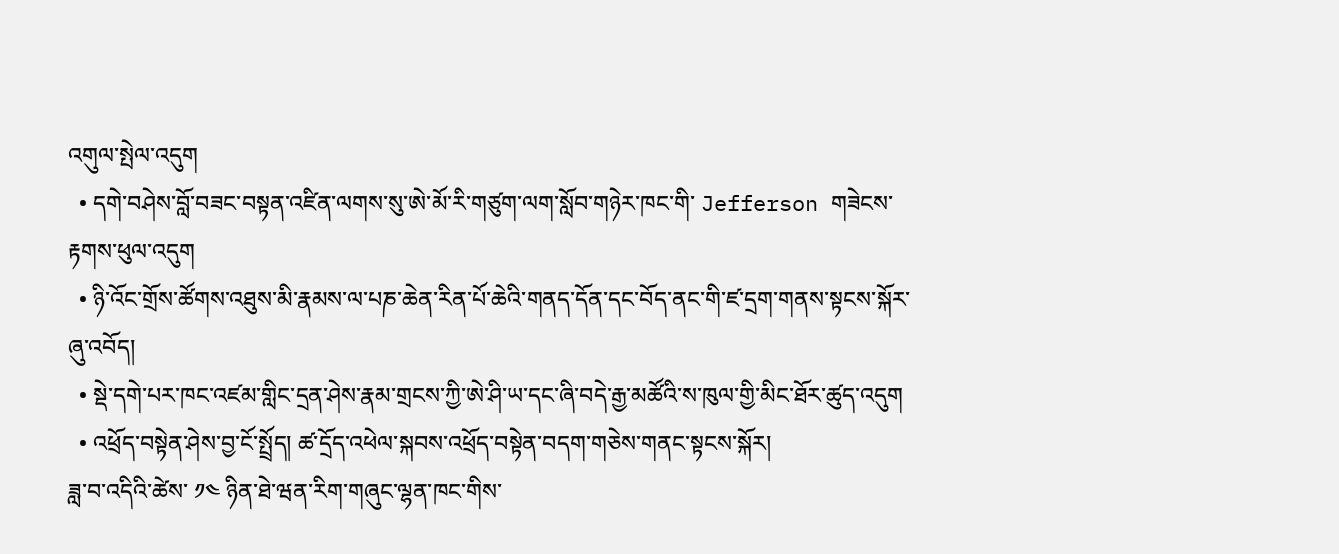འགུལ་སྤེལ་འདུག
  • དགེ་བཤེས་བློ་བཟང་བསྟན་འཛིན་ལགས་སུ་ཨེ་མོ་རི་གཙུག་ལག་སློབ་གཉེར་ཁང་གི་ Jefferson གཟེངས་རྟགས་ཕུལ་འདུག
  • ཉི་འོང་གྲོས་ཚོགས་འཐུས་མི་རྣམས་ལ་པཎ་ཆེན་རིན་པོ་ཆེའི་གནད་དོན་དང་བོད་ནང་གི་ཛ་དྲག་གནས་སྟངས་སྐོར་ཞུ་འབོད།
  • སྡེ་དགེ་པར་ཁང་འཛམ་གླིང་དྲན་ཤེས་རྣམ་གྲངས་ཀྱི་ཨེ་ཤི་ཡ་དང་ཞི་བདེ་རྒྱ་མཚོའི་ས་ཁུལ་གྱི་མིང་ཐོར་ཚུད་འདུག
  • འཕྲོད་བསྟེན་ཤེས་བྱ་ངོ་སྤྲོད། ཚ་དྲོད་འཕེལ་སྐབས་འཕྲོད་བསྟེན་བདག་གཅེས་གནང་སྟངས་སྐོར།
ཟླ་བ་འདིའི་ཚེས་ ༡༤ ཉིན་ཐེ་ཝན་རིག་གཞུང་ལྷན་ཁང་གིས་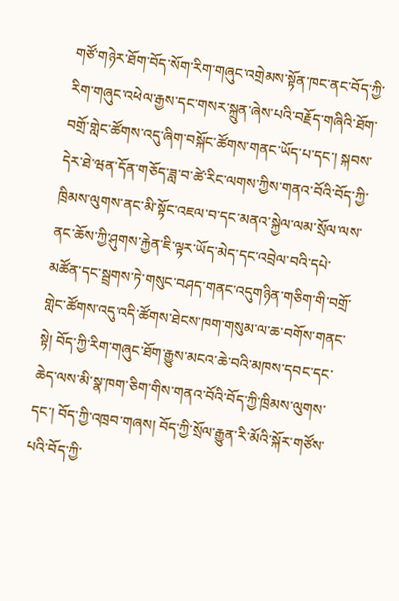གཙོ་གཉེར་ཐོག་བོད་སོག་རིག་གཞུང་འགྲེམས་སྟོན་ཁང་ནང་བོད་ཀྱི་རིག་གཞུང་འཕེལ་རྒྱས་དང་གསར་སྐྲུན་ཞེས་པའི་བརྗོད་གཞིའི་ཐོག་བགྲོ་གླེང་ཚོགས་འདུ་ཞིག་བསྐོང་ཚོགས་གནང་ཡོད་པ་དང་། སྐབས་དེར་ཐེ་ཝན་དོན་གཅོད་ཟླ་བ་ཚེ་རིང་ལགས་ཀྱིས་གནའ་བོའི་བོད་ཀྱི་ཁྲིམས་ལུགས་ནང་མི་སྟོང་འཇལ་བ་དང་མནའ་སྐྱེལ་ལམ་སྲོལ་ལས་ནང་ཆོས་ཀྱི་ཤུགས་རྐྱེན་ཇི་ལྟར་ཡོད་མེད་དང་འབྲེལ་བའི་དཔེ་མཚོན་དང་སྦྲགས་ཏེ་གསུང་བཤད་གནང་འདུགཉིན་གཅིག་གི་བགྲོ་གླེང་ཚོགས་འདུ་འདི་ཚོགས་ཐེངས་ཁག་གསུམ་ལ་ཆ་བགོས་གནང་སྟེ། བོད་ཀྱི་རིག་གཞུང་ཐོག་རྒྱུས་མངའ་ཆེ་བའི་མཁས་དབང་དང་ཆེད་ལས་མི་སྣ་ཁག་ཅིག་གིས་གནའ་བོའི་བོད་ཀྱི་ཁྲིམས་ལུགས་དང་། བོད་ཀྱི་འཁྲབ་གཞས། བོད་ཀྱི་སྲོལ་རྒྱུན་རི་མོའི་སྐོར་གཙོས་པའི་བོད་ཀྱི་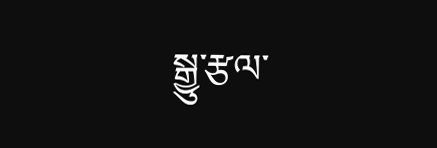སྒྱུ་རྩལ་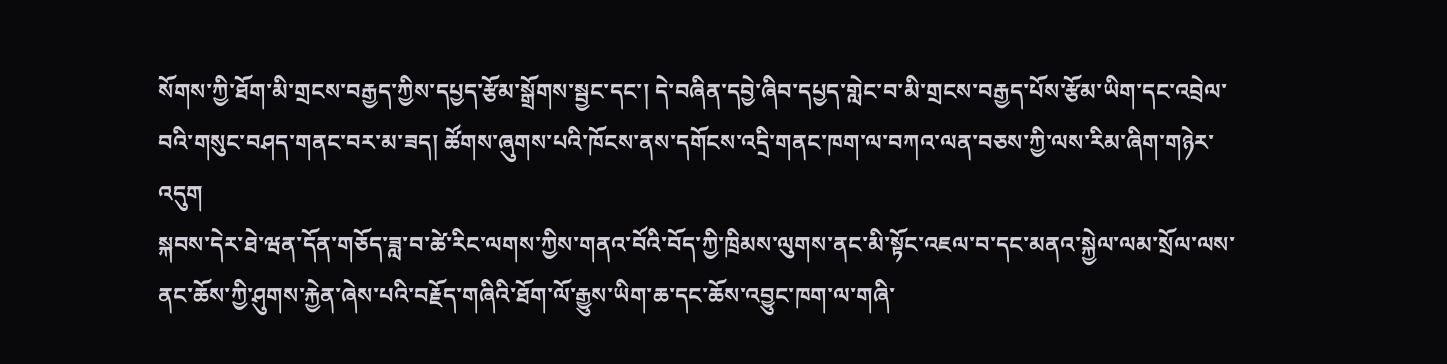སོགས་ཀྱི་ཐོག་མི་གྲངས་བརྒྱད་ཀྱིས་དཔྱད་རྩོམ་སྒྲོགས་སྦྱང་དང་། དེ་བཞིན་དབྱེ་ཞིབ་དཔྱད་གླེང་བ་མི་གྲངས་བརྒྱད་པོས་རྩོམ་ཡིག་དང་འབྲེལ་བའི་གསུང་བཤད་གནང་བར་མ་ཟད། ཚོགས་ཞུགས་པའི་ཁོངས་ནས་དགོངས་འདྲི་གནང་ཁག་ལ་བཀའ་ལན་བཅས་ཀྱི་ལས་རིམ་ཞིག་གཉེར་འདུག
སྐབས་དེར་ཐེ་ཝན་དོན་གཅོད་ཟླ་བ་ཚེ་རིང་ལགས་ཀྱིས་གནའ་བོའི་བོད་ཀྱི་ཁྲིམས་ལུགས་ནང་མི་སྟོང་འཇལ་བ་དང་མནའ་སྐྱེལ་ལམ་སྲོལ་ལས་ནང་ཆོས་ཀྱི་ཤུགས་རྐྱེན་ཞེས་པའི་བརྗོད་གཞིའི་ཐོག་ལོ་རྒྱུས་ཡིག་ཆ་དང་ཆོས་འབྱུང་ཁག་ལ་གཞི་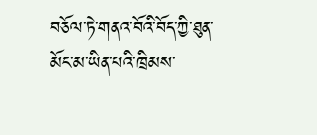བཅོལ་ཏེ་གནའ་བོའི་བོད་ཀྱི་ཐུན་མོང་མ་ཡིན་པའི་ཁྲིམས་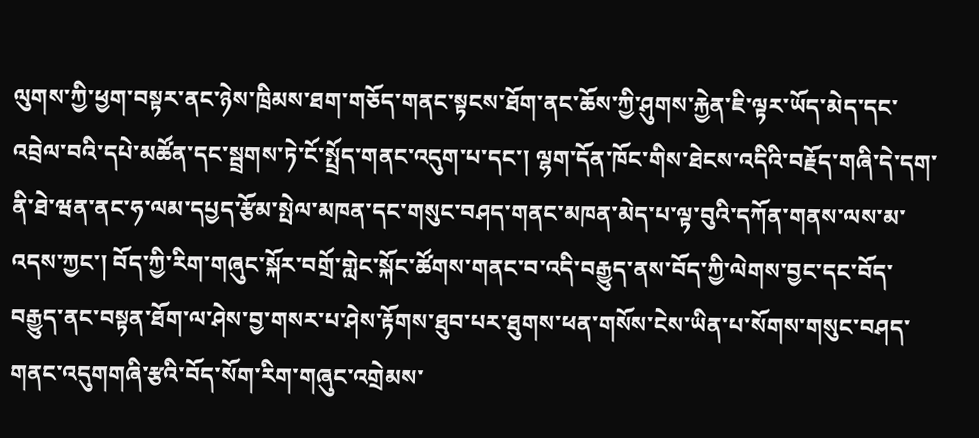ལུགས་ཀྱི་ཕྱག་བསྟར་ནང་ཉེས་ཁྲིམས་ཐག་གཅོད་གནང་སྟངས་ཐོག་ནང་ཆོས་ཀྱི་ཤུགས་རྐྱེན་ཇི་ལྟར་ཡོད་མེད་དང་འབྲེལ་བའི་དཔེ་མཚོན་དང་སྦྲགས་ཏེ་ངོ་སྤྲོད་གནང་འདུག་པ་དང་། ལྷག་དོན་ཁོང་གིས་ཐེངས་འདིའི་བརྗོད་གཞི་དེ་དག་ནི་ཐེ་ཝན་ནང་ཧ་ལམ་དཔྱད་རྩོམ་སྤེལ་མཁན་དང་གསུང་བཤད་གནང་མཁན་མེད་པ་ལྟ་བུའི་དཀོན་གནས་ལས་མ་འདས་ཀྱང་། བོད་ཀྱི་རིག་གཞུང་སྐོར་བགྲོ་གླེང་སྐོང་ཚོགས་གནང་བ་འདི་བརྒྱུད་ནས་བོད་ཀྱི་ལེགས་བྱང་དང་བོད་བརྒྱུད་ནང་བསྟན་ཐོག་ལ་ཤེས་བྱ་གསར་པ་ཤེས་རྟོགས་ཐུབ་པར་ཐུགས་ཕན་གསོས་ངེས་ཡིན་པ་སོགས་གསུང་བཤད་གནང་འདུགགཞི་རྩའི་བོད་སོག་རིག་གཞུང་འགྲེམས་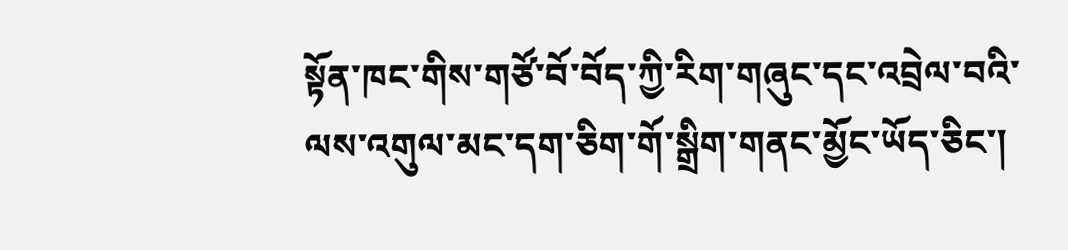སྟོན་ཁང་གིས་གཙོ་བོ་བོད་ཀྱི་རིག་གཞུང་དང་འབྲེལ་བའི་ལས་འགུལ་མང་དག་ཅིག་གོ་སྒྲིག་གནང་མྱོང་ཡོད་ཅིང་།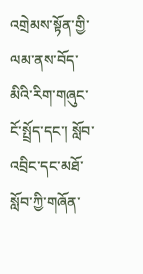འགྲེམས་སྟོན་གྱི་ལམ་ནས་བོད་མིའི་རིག་གཞུང་ངོ་སྤྲོད་དང་། སློབ་འབྲིང་དང་མཐོ་སློབ་ཀྱི་གཞོན་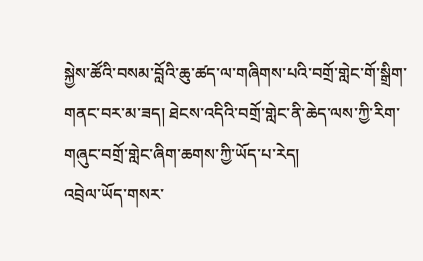སྐྱེས་ཚོའི་བསམ་བློའི་ཆུ་ཚད་ལ་གཞིགས་པའི་བགྲོ་གླེང་གོ་སྒྲིག་གནང་བར་མ་ཟད། ཐེངས་འདིའི་བགྲོ་གླེང་ནི་ཆེད་ལས་ཀྱི་རིག་གཞུང་བགྲོ་གླེང་ཞིག་ཆགས་ཀྱི་ཡོད་པ་རེད།
འབྲེལ་ཡོད་གསར་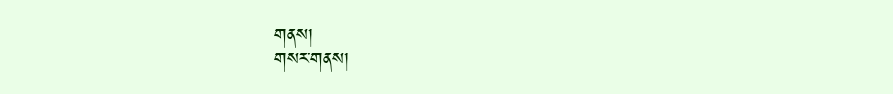གནས།
གསར་གནས།